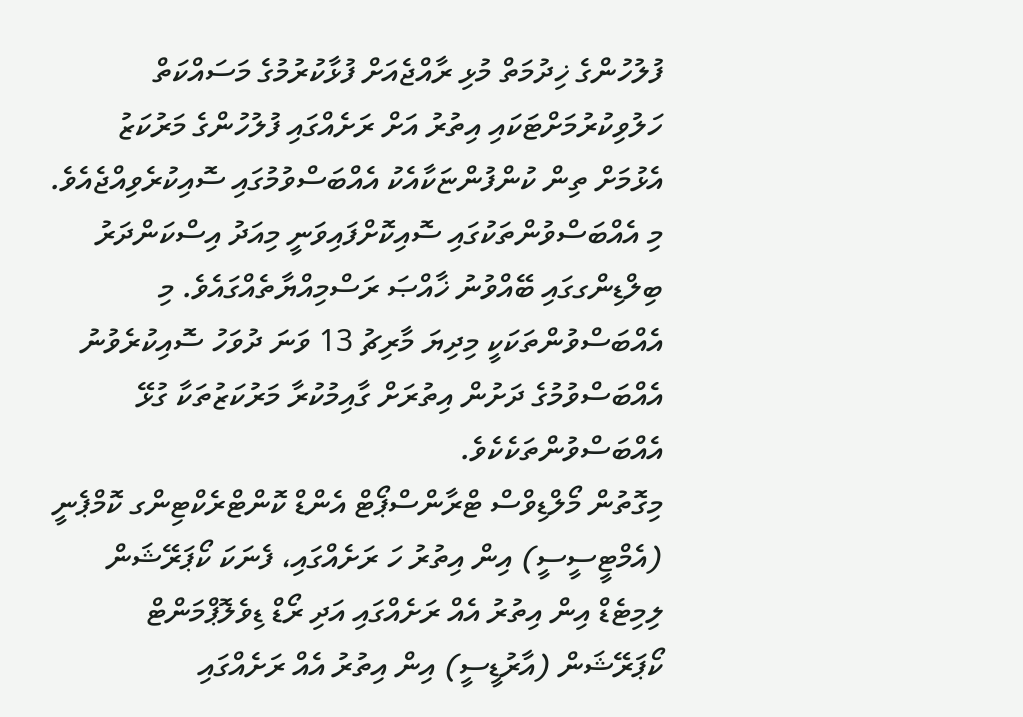ފުލުހުންގެ ޚިދުމަތް މުޅި ރާއްޖެއަށް ފުޅާކުރުމުގެ މަސައްކަތް ހަލުވިކުރުމަށްޓަކައި އިތުރު އަށް ރަށެއްގައި ފުލުހުންގެ މަރުކަޒު އެޅުމަށް ތިން ކުންފުންޏަކާއެކު އެއްބަސްވުމުގައި ސޮއިކުރެވިއްޖެއެވެ.
މި އެއްބަސްވުންތަކުގައި ސޮއިކޮށްފައިވަނީ މިއަދު އިސްކަންދަރު ބިލްޑިންގގައި ބޭއްވުނު ޚާއްޞަ ރަސްމިއްޔާތެއްގައެވެ. މި އެއްބަސްވުންތަކަކީ މިދިޔަ މާރިޗު 13 ވަނަ ދުވަހު ސޮއިކުރެވުނު އެއްބަސްވުމުގެ ދަށުން އިތުރަށް ގާއިމުކުރާ މަރުކަޒުތަކާ ގުޅޭ އެއްބަސްވުންތަކެކެވެ.
މިގޮތުން މޯލްޑިވްސް ޓްރާންސްޕޯޓް އެންޑް ކޮންޓްރެކްޓިންގ ކޮމްޕެނީ (އެމްޓީސީސީ) އިން އިތުރު ހަ ރަށެއްގައި، ފެނަކަ ކޯޕަރޭޝަން ލިމިޓެޑް އިން އިތުރު އެއް ރަށެއްގައި އަދި ރޯޑް ޑިވެލޮޕްމަންޓް ކޯޕަރޭޝަން (އާރުޑީސީ) އިން އިތުރު އެއް ރަށެއްގައި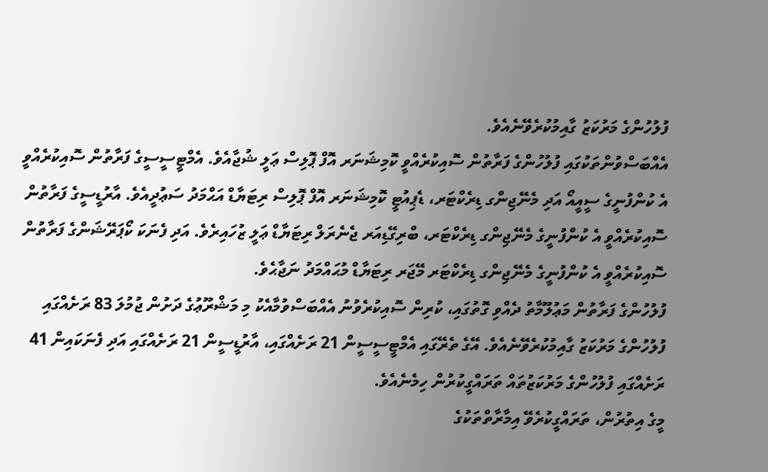ފުލުހުންގެ މަރުކަޒު ގާއިމުކުރެވޭނެއެވެ.
އެއްބަސްވުންތަކުގައި ފުލުހުންގެ ފަރާތުން ސޮއިކުރެއްވީ ކޮމިޝަނަރ އޮފް ޕޮލިސް ޢަލީ ޝުޖާއެވެ. އެމްޓީސީސީގެ ފަރާތުން ސޮއިކުރެއްވީ އެ ކުންފުނީގެ ސީއީއޯ އަދި މެނޭޖިންގ ޑިރެކްޓަރ، ޑެޕިއުޓީ ކޮމިޝަނަރ އޮފް ޕޮލިސް ރިޓަޔާޑް އަޙްމަދު ސަޢުދީއެވެ. އާރުޑީސީގެ ފަރާތުން ސޮއިކުރެއްވީ އެ ކުންފުނީގެ މެނޭޖިންގ ޑިރެކްޓަރ، ބްރިގޭޑިއަރ ޖެނެރަލް ރިޓަޔާޑް ޢަލީ ޒުހައިރެވެ. އަދި ފެނަކަ ކޯޕަރޭޝަންގެ ފަރާތުން ސޮއިކުރެއްވީ އެ ކުންފުނީގެ މެނޭޖިންގ ޑިރެކްޓަރ މޭޖަރ ރިޓަޔާޑް މުޙައްމަދު ނަޖާޙެވެ.
ފުލުހުންގެ ފަރާތުން މަޢުލޫމާތު ދެއްވި ގޮތުގައި، ކުރިން ސޮއިކުރެވުނު އެއްބަސްވުމާއެކު މި މަޝްރޫޢުގެ ދަށުން ޖުމުލަ 83 ރަށެއްގައި ފުލުހުންގެ މަރުކަޒު ގާއިމުކުރެވޭނެއެވެ. އޭގެ ތެރޭގައި އެމްޓީސީސީން 21 ރަށެއްގައި، އާރުޑީސީން 21 ރަށެއްގައި އަދި ފެނަކައިން 41 ރަށެއްގައި ފުލުހުންގެ މަރުކަޒުތައް ތަރައްގީކުރުން ހިމެނެއެވެ.
މީގެ އިތުރުން، ތަރައްގީކުރެވޭ އިމާރާތްތަކުގެ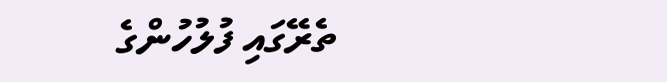ތެރޭގައި ފުލުހުންގެ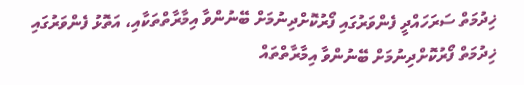ޚިދުމަތް ސަރަހައްދީ ފެންވަރުގައި ފޯރުކޮށްދިނުމަށް ބޭނުންވާ އިމާރާތްތަކާއި، އަތޮޅު ފެންވަރުގައި ޚިދުމަތް ފޯރުކޮށްދިނުމަށް ބޭނުންވާ އިމާރާތްތައް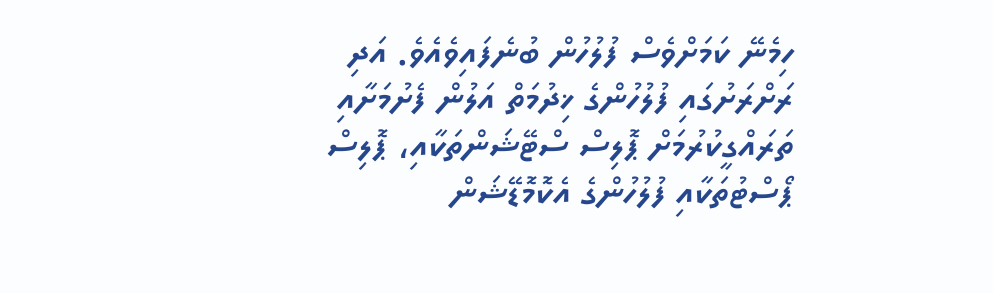ހިމެނޭ ކަމަށްވެސް ފުލުހުން ބުނެފައިވެއެވެ. އަދި ރަށްރަށުގައި ފުލުހުންގެ ޚިދުމަތް އަލުން ފެށުމަށާއި ތަރައްގީކުރުމަށް ޕޮލިސް ސްޓޭޝަންތަކާއި، ޕޮލިސް ޕޯސްޓުތަކާއި ފުލުހުންގެ އެކޮމޮޑޭޝަން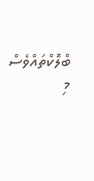ބްލޮކްތައްވެސް މި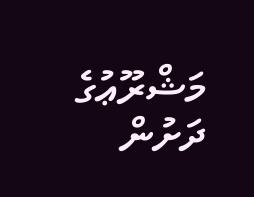މަޝްރޫޢުގެ ދަށުން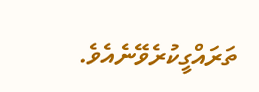ތަރައްގީކުރެވޭނެއެވެ.